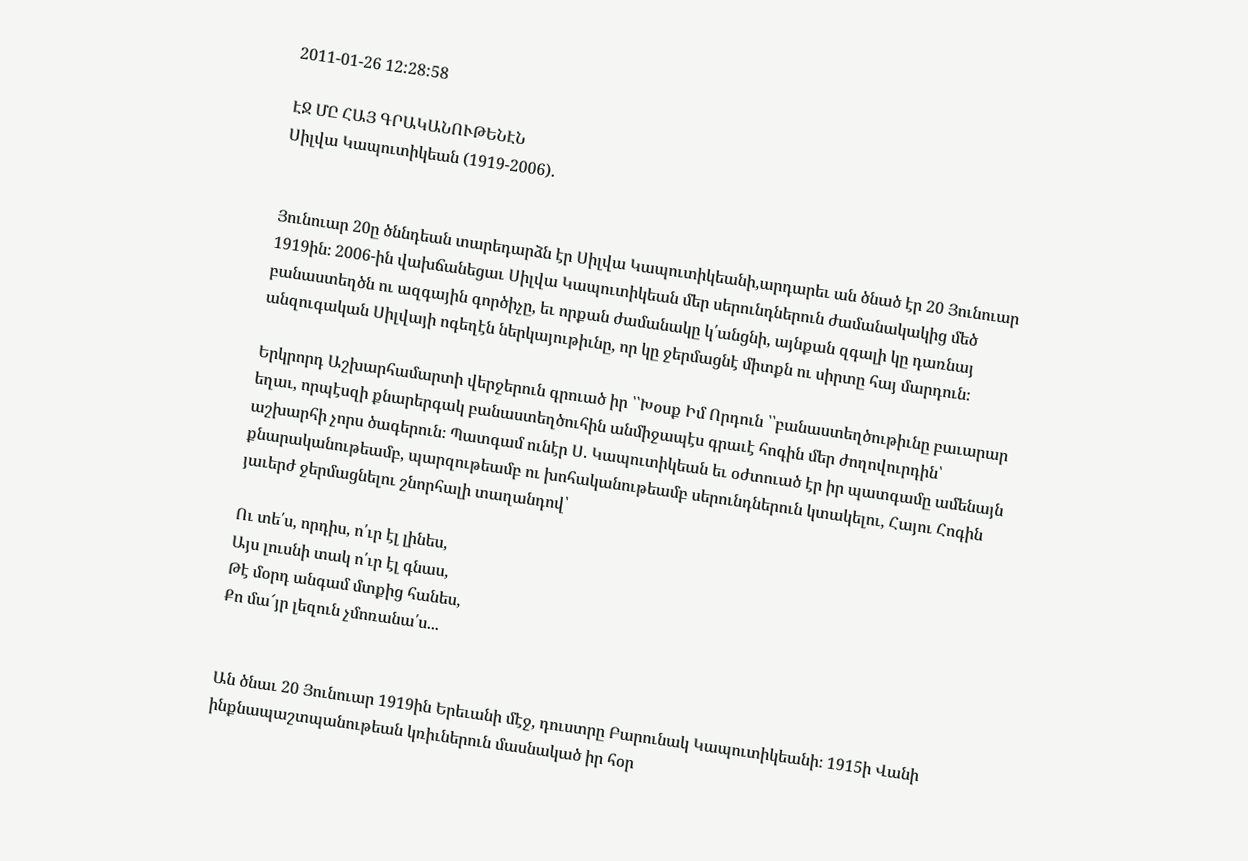2011-01-26 12:28:58

ԷՋ ՄԸ ՀԱՅ ԳՐԱԿԱՆՈՒԹԵՆԷՆ
Սիլվա Կապուտիկեան (1919-2006).


Յունուար 20ը ծննդեան տարեդարձն էր Սիլվա Կապուտիկեանի,արդարեւ ան ծնած էր 20 Յունուար 1919ին։ 2006-ին վախճանեցաւ Սիլվա Կապուտիկեան մեր սերունդներուն ժամանակակից մեծ բանաստեղծն ու ազգային գործիչը, եւ որքան ժամանակը կ՛անցնի, այնքան զգալի կը դառնայ անզուգական Սիլվայի ոգեղէն ներկայութիւնը, որ կը ջերմացնէ միտքն ու սիրտը հայ մարդուն։

Երկրորդ Աշխարհամարտի վերջերուն գրուած իր ՝՝Խօսք Իմ Որդուն ՝՝բանաստեղծութիւնը բաւարար եղաւ, որպէսզի քնարերգակ բանաստեղծուհին անմիջապէս գրաւէ հոգին մեր ժողովուրդին՝ աշխարհի չորս ծագերուն։ Պատգամ ունէր Ս. Կապուտիկեան եւ օժտուած էր իր պատգամը ամենայն քնարականութեամբ, պարզութեամբ ու խոհականութեամբ սերունդներուն կտակելու, Հայու Հոգին յաւերժ ջերմացնելու շնորհալի տաղանդով՝

Ու տե՛ս, որդիս, ո՛ւր էլ լինես,
Այս լուսնի տակ ո՛ւր էլ գնաս,
Թէ մօրդ անգամ մտքից հանես,
Քո մա՜յր լեզուն չմոռանա՛ս...


Ան ծնաւ 20 Յունուար 1919ին Երեւանի մէջ, դուստրը Բարունակ Կապուտիկեանի։ 1915ի Վանի ինքնապաշտպանութեան կռիւներուն մասնակած իր հօր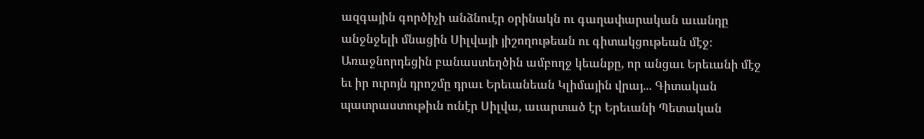ազգային գործիչի անձնուէր օրինակն ու գաղափարական աւանդը անջնջելի մնացին Սիլվայի յիշողութեան ու գիտակցութեան մէջ։ Առաջնորդեցին բանաստեղծին ամբողջ կեանքը, որ անցաւ Երեւանի մէջ եւ իր ուրոյն դրոշմը դրաւ Երեւանեան Կլիմային վրայ... Գիտական պատրաստութիւն ունէր Սիլվա, աւարտած էր Երեւանի Պետական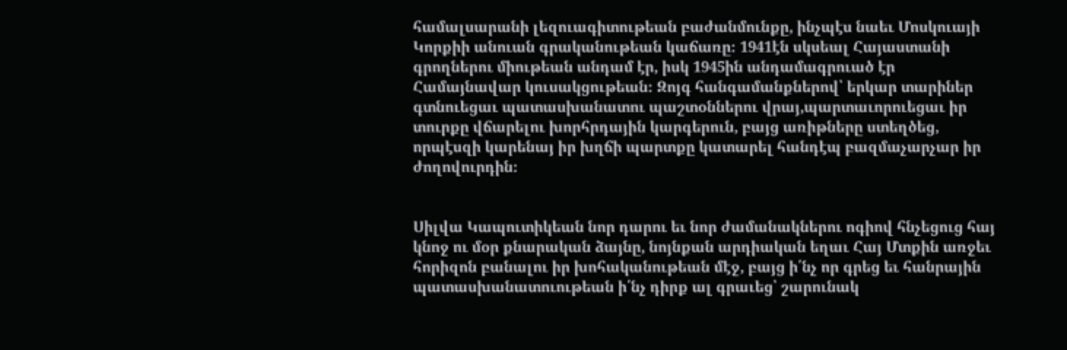համալսարանի լեզուագիտութեան բաժանմունքը, ինչպէս նաեւ Մոսկուայի Կորքիի անուան գրականութեան կաճառը։ 1941էն սկսեալ Հայաստանի գրողներու միութեան անդամ էր, իսկ 1945ին անդամագրուած էր Համայնավար կուսակցութեան։ Զոյգ հանգամանքներով՝ երկար տարիներ գտնուեցաւ պատասխանատու պաշտօններու վրայ,պարտաւորուեցաւ իր տուրքը վճարելու խորհրդային կարգերուն, բայց առիթները ստեղծեց, որպէսզի կարենայ իր խղճի պարտքը կատարել հանդէպ բազմաչարչար իր ժողովուրդին։


Սիլվա Կապուտիկեան նոր դարու եւ նոր ժամանակներու ոգիով հնչեցուց հայ կնոջ ու մօր քնարական ձայնը, նոյնքան արդիական եղաւ Հայ Մտքին առջեւ հորիզոն բանալու իր խոհականութեան մէջ, բայց ի՛նչ որ գրեց եւ հանրային պատասխանատուութեան ի՛նչ դիրք ալ գրաւեց՝ շարունակ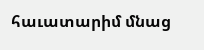հաւատարիմ մնաց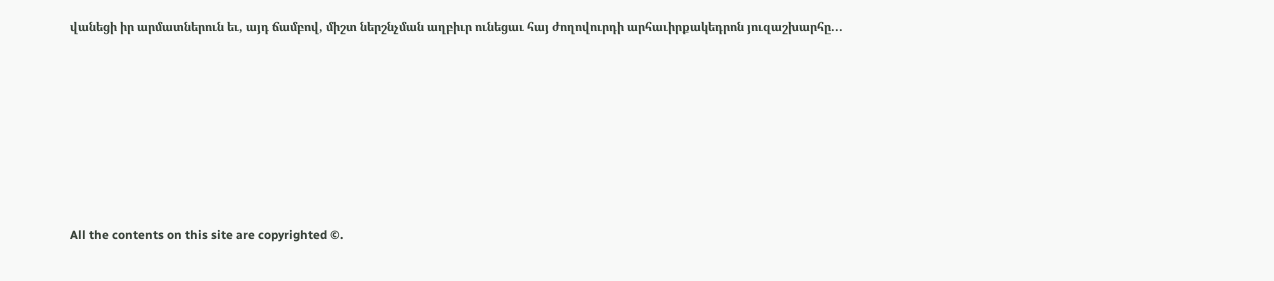վանեցի իր արմատներուն եւ, այդ ճամբով, միշտ ներշնչման աղբիւր ունեցաւ հայ ժողովուրդի արհաւիրքակեդրոն յուզաշխարհը...








All the contents on this site are copyrighted ©.